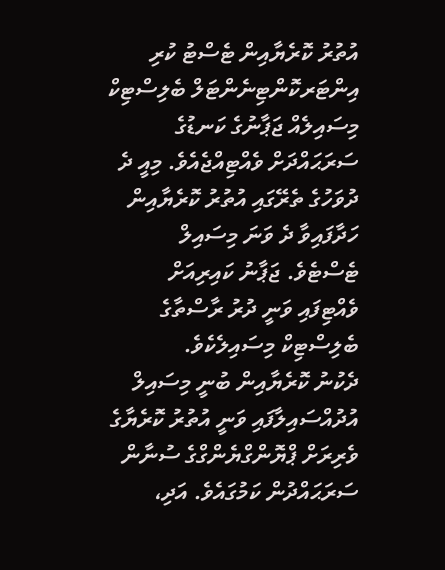އުތުރު ކޮރެޔާއިން ޓެސްޓު ކުރި އިންޓަރކޮންޓިނެންޓަލް ބެލިސްޓިކް މިސައިލެއް ޖަޕާނުގެ ކަނޑުގެ ސަރަޙައްދަށް ވެއްޓިއްޖެއެވެ. މިއީ ދެ ދުވަހުގެ ތެރޭގައި އުތުރު ކޮރެޔާއިން ހަދާފައިވާ ދެ ވަނަ މިސައިލް ޓެސްޓެވެ. ޖަޕާނު ކައިރިއަށް ވެއްޓިފައި ވަނީ ދުރު ރާސްތާގެ ބެލިސްޓިކް މިސައިލެކެވެ.
ދެކުނު ކޮރެޔާއިން ބުނީ މިސައިލް އުދުއްސައިލާފައި ވަނީ އުތުރު ކޮރެޔާގެ ވެރިރަށް ޕްޔޮންގްޔެންގްގެ ސުނާން ސަރަޙައްދުން ކަމުގައެވެ. އަދި،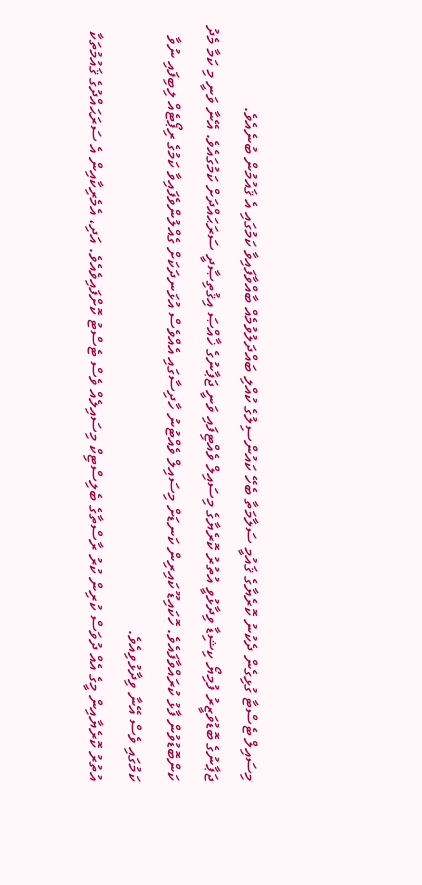މިސައިލް ޓެސްޓާ ގުޅިގެން ދެކުނު ކޮރެޔާގެ ޤައުމީ ސަލާމަތާ ބެހޭ ކައުންސިލުގެ ކުއްލި ބައްދަލުވުމެއް ބާއްވާފައިވާ ކަމުގައި އެ ޤައުމުން ބުނެއެވެ.
ޖަޕާނުގެ ބޮޑުވަޒީރު ފުމިޔޯ ކިޝިޑާ ވިދާޅުވީ އުތުރު ކޮރެޔާގެ މިސައިލް ވެއްޓިފައި ވަނީ ޖަޕާނުގެ ޚާއްޞަ އިޤުތިޞާދީ ސަރަޙައްދަށް ކަމުގައެވެ. އޭނާ ވަނީ މި ކަމާ މެދު ކަންބޮޑުވުން ފާޅު ކުރައްވާފައެވެ. ހޮކައިޑޫ ކައިރިން ކަނޑަށް މިސައިލް ވެއްޓުނު ހާދިސާގައި އެއްވެސް އުޅަނދަކަށް ގެއްލުންވެފައިވާ ކަމުގެ ރިޕޯޓެއް ލިބިފައި ނުވާ ކަމުގައި ވެސް އޭނާ ވިދާޅުވިއެވެ.
އުތުރު ކޮރެޔާއިން މީގެ އެއް ދުވަސް ކުރިން ކުރު ރާސްތާގެ ބެލިސްޓިކް މިސައިލެއް ވެސް ޓެސްޓު ކޮށްފައިވެއެވެ. އަދި، އެމެރިކާއިން އެ ސަރަޙައްދުގެ ޤައުމުތަކާ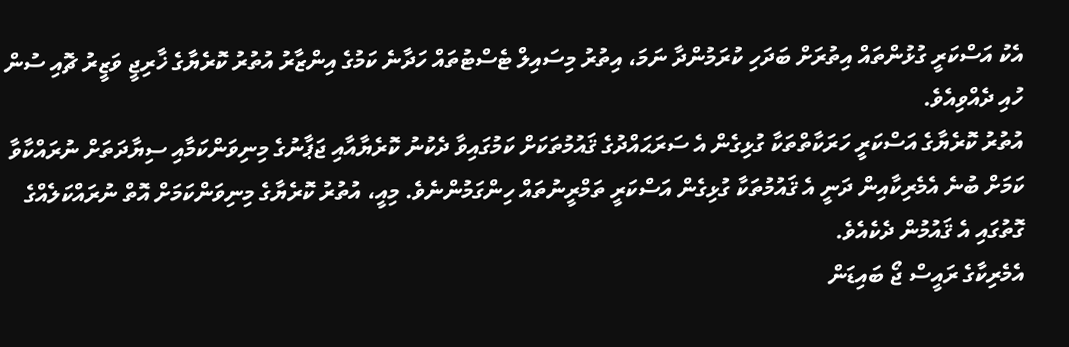އެކު އަސްކަރީ ގުޅުންތައް އިތުރަށް ބަދަހި ކުރަމުންދާ ނަމަ، އިތުރު މިސައިލް ޓެސްޓުތައް ހަދާނެ ކަމުގެ އިންޒާރު އުތުރު ކޮރެޔާގެ ޚާރިޖީ ވަޒީރު ޗޮއި ސުން ހުއި ދެއްވިއެވެ.
އުތުރު ކޮރެޔާގެ އަސްކަރީ ހަރަކާތްތަކާ ގުޅިގެން އެ ސަރަޙައްދުގެ ޤައުމުތަކަށް ކަމުގައިވާ ދެކުނު ކޮރެޔާއާއި ޖަޕާނުގެ މިނިވަންކަމާއި ސިޔާދަތަށް ނުރައްކާވާ ކަމަށް ބުނެ އެމެރިކާއިން ދަނީ އެ ޤައުމުތަކާ ގުޅިގެން އަސްކަރީ ތަމްރީނުތައް ހިންގަމުންނެވެ. މިއީ، އުތުރު ކޮރެޔާގެ މިނިވަންކަމަށް އޮތް ނުރައްކަލެއްގެ ގޮތުގައި އެ ޤައުމުން ދެކެއެވެ.
އެމެރިކާގެ ރައީސް ޖޯ ބައިޑަން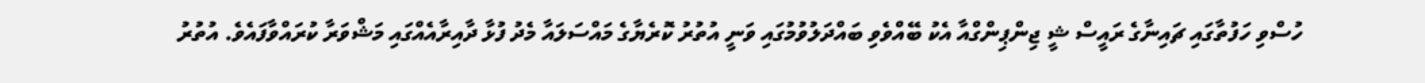ހުސްވި ހަފުތާގައި ޗައިނާގެ ރައީސް ޝީ ޖިންޕިންގްއާ އެކު ބޭއްވެވި ބައްދަލުވުމުގައި ވަނީ އުތުރު ކޮރެޔާގެ މައްސަލައާ މެދު ފުޅާ ދާއިރާއެއްގައި މަޝްވަރާ ކުރައްވާފައެވެ. އުތުރު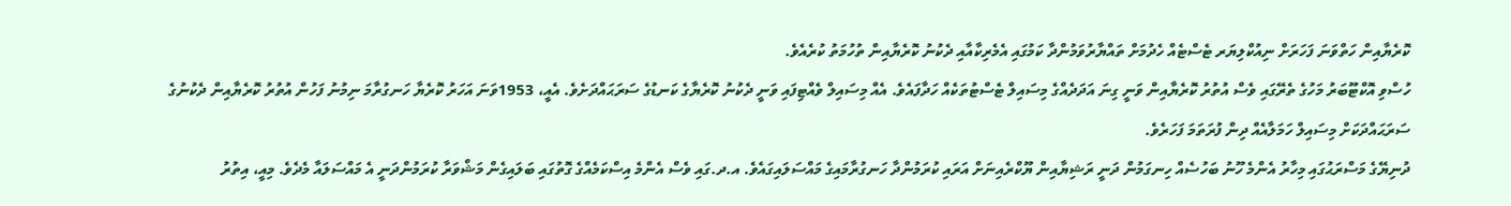ކޮރެޔާއިން ހަތްވަނަ ފަހަރަށް ނިއުކްލިޔަރ ޓެސްޓެއް ހެދުމަށް ތައްޔާރުވަމުންދާ ކަމުގައި އެމެރިކާއާއި ދެކުނު ކޮރެޔާއިން ތުހުމަތު ކުރެއެވެ.
ހުސްވި އޮކްޓޫބަރު މަހުގެ ތެރޭގައި ވެސް އުތުރު ކޮރެޔާއިން ވަނީ ގިނަ އަދަދެއްގެ މިސައިލް ޓެސްޓުތަކެއް ހަދާފައެވެ. އެއް މިސައިލް ވެއްޓިފައި ވަނީ ދެކުނު ކޮރެޔާގެ ކަނޑުގެ ސަރަޙައްދަށެވެ. އެއީ، 1953ވަނަ އަހަރު ކޮރެޔާ ހަނގުރާމަ ނިމުނު ފަހުން އުތުރު ކޮރެޔާއިން ދެކުނުގެ ސަރަޙައްދަކަށް މިސައިލް ހަމަލާއެއް ދިން ފުރަތަމަ ފަހަރެވެ.
ދުނިޔޭގެ މަސްރަޙުގައި މިހާރު އެންމެ ހޫނު ބަހުސެއް ހިނގަމުން ދަނީ ރަޝިޔާއިން ޔޫކްރެއިނަށް އަރައި ކުރަމުންދާ ހަނގުރާމައިގެ މައްސަލައިގައެވެ. އ.ދ.ގައި ވެސް އެންމެ އިސްކަމެއްގެ ގޮތުގައި ބަލައިގެން މަޝްވަރާ ކުރަމުންދަނީ އެ މައްސަލައާ މެދެވެ. މިއީ، އިތުރު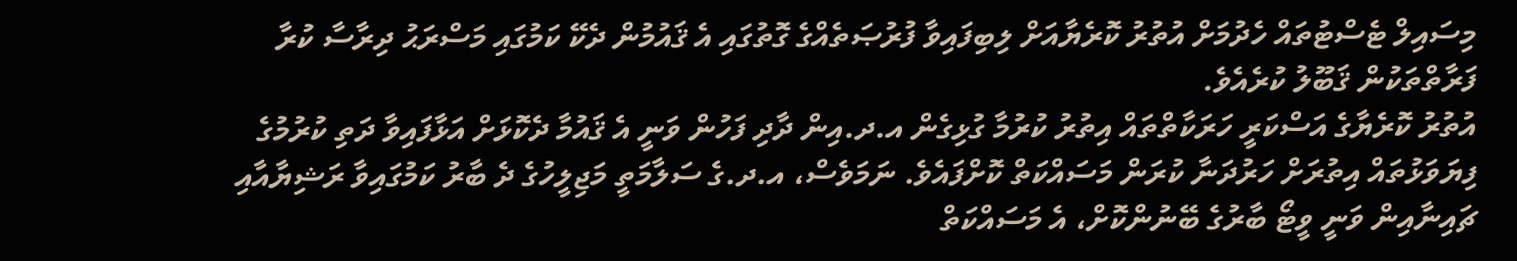މިސައިލް ޓެސްޓުތައް ހެދުމަށް އުތުރު ކޮރެޔާއަށް ލިބިފައިވާ ފުރުޞަތެއްގެ ގޮތުގައި އެ ޤައުމުން ދެކޭ ކަމުގައި މަސްރަޙު ދިރާސާ ކުރާ ފަރާތްތަކުން ޤަބޫލު ކުރެއެވެ.
އުތުރު ކޮރެޔާގެ އަސްކަރީ ހަރަކާތްތައް އިތުރު ކުރުމާ ގުޅިގެން އ.ދ.އިން ދާދި ފަހުން ވަނީ އެ ޤައުމާ ދެކޮޅަށް އަޅާފައިވާ ދަތި ކުރުމުގެ ފިޔަވަޅުތައް އިތުރަށް ހަރުދަނާ ކުރަން މަސައްކަތް ކޮށްފައެވެ. ނަމަވެސް، އ.ދ.ގެ ސަލާމަތީ މަޖިލީހުގެ ދެ ބާރު ކަމުގައިވާ ރަޝިޔާއާއި ޗައިނާއިން ވަނީ ވީޓޯ ބާރުގެ ބޭނުންކޮށް، އެ މަސައްކަތް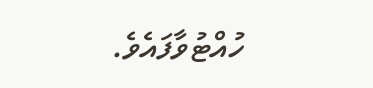ހުއްޓުވާފައެވެ.